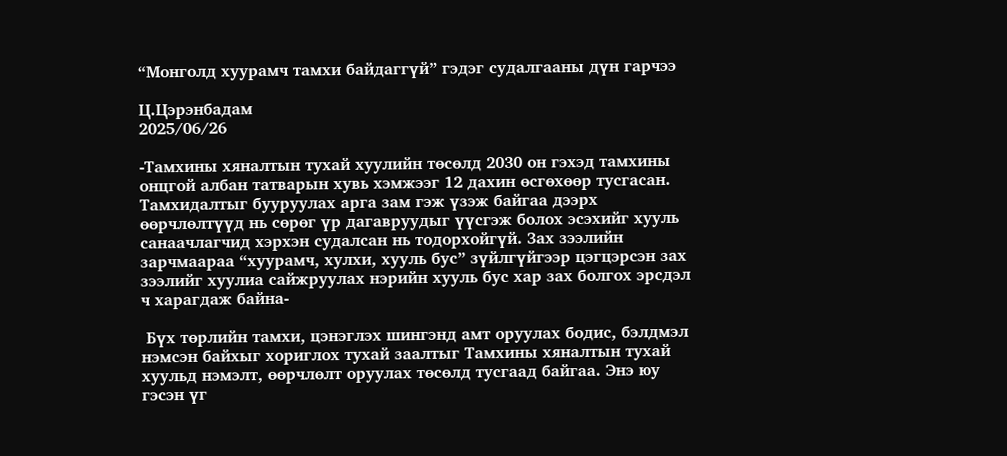“Монголд хуурамч тамхи байдаггүй” гэдэг судалгааны дүн гарчээ

Ц.Цэрэнбадам
2025/06/26

-Тамхины хяналтын тухай хуулийн төсөлд 2030 он гэхэд тамхины онцгой албан татварын хувь хэмжээг 12 дахин өсгөхөөр тусгасан. Тамхидалтыг бууруулах арга зам гэж үзэж байгаа дээрх өөрчлөлтүүд нь сөрөг үр дагавруудыг үүсгэж болох эсэхийг хууль санаачлагчид хэрхэн судалсан нь тодорхойгүй. Зах зээлийн зарчмаараа “хуурамч, хулхи, хууль бус” зүйлгүйгээр цэгцэрсэн зах зээлийг хуулиа сайжруулах нэрийн хууль бус хар зах болгох эрсдэл ч харагдаж байна-

 Бүх төрлийн тамхи, цэнэглэх шингэнд амт оруулах бодис, бэлдмэл нэмсэн байхыг хориглох тухай заалтыг Тамхины хяналтын тухай хуульд нэмэлт, өөрчлөлт оруулах төсөлд тусгаад байгаа. Энэ юу гэсэн үг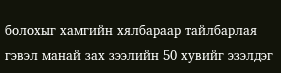болохыг хамгийн хялбараар тайлбарлая гэвэл манай зах зээлийн 50 хувийг эзэлдэг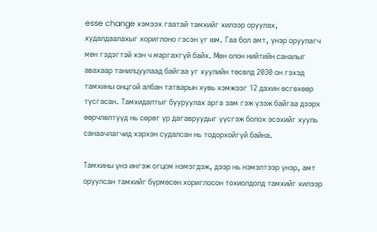esse change хэмээх гаатай тамхийг хилээр оруулах, худалдаалахыг хориглоно гэсэн үг юм. Гаа бол амт, үнэр оруулагч мөн гэдэгтэй хэн ч маргахгүй байх. Мөн олон нийтийн саналыг авахаар танилцуулаад байгаа уг хуулийн төсөлд 2030 он гэхэд тамхины онцгой албан татварын хувь хэмжээг 12 дахин өсгөхөөр тусгасан. Тамхидалтыг бууруулах арга зам гэж үзэж байгаа дээрх өөрчлөлтүүд нь сөрөг үр дагавруудыг үүсгэж болох эсэхийг хууль санаачлагчид хэрхэн судалсан нь тодорхойгүй байна.

Тамхины үнэ ингэж огцом нэмэгдэж, дээр нь нэмэлтээр үнэр, амт оруулсан тамхийг бүрмөсөн хориглосон тохиолдолд тамхийг хилээр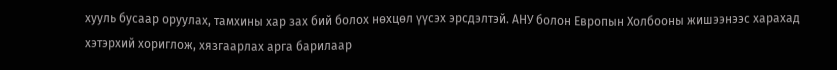хууль бусаар оруулах, тамхины хар зах бий болох нөхцөл үүсэх эрсдэлтэй. АНУ болон Европын Холбооны жишээнээс харахад хэтэрхий хориглож, хязгаарлах арга барилаар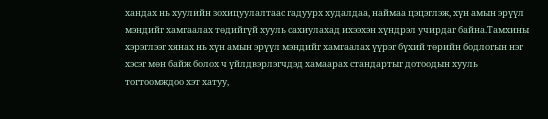хандах нь хуулийн зохицуулалтаас гадуурх худалдаа, наймаа цэцэглэж, хүн амын эрүүл мэндийг хамгаалах төдийгүй хууль сахиулахад ихээхэн хүндрэл учирдаг байна.Тамхины хэрэглээг хянах нь хүн амын эрүүл мэндийг хамгаалах үүрэг бүхий төрийн бодлогын нэг хэсэг мөн байж болох ч үйлдвэрлэгчдэд хамаарах стандартыг дотоодын хууль тогтоомждоо хэт хатуу,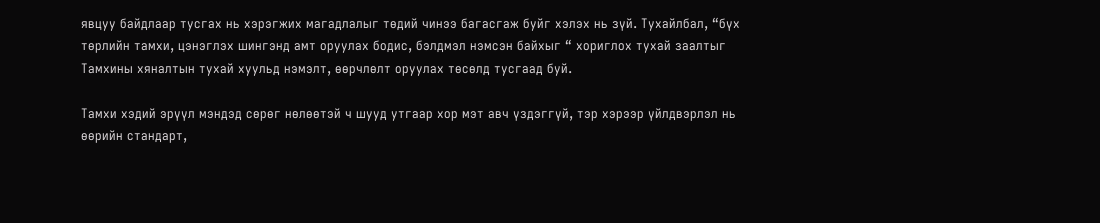явцуу байдлаар тусгах нь хэрэгжих магадлалыг төдий чинээ багасгаж буйг хэлэх нь зүй. Тухайлбал, “бүх төрлийн тамхи, цэнэглэх шингэнд амт оруулах бодис, бэлдмэл нэмсэн байхыг “ хориглох тухай заалтыг Тамхины хяналтын тухай хуульд нэмэлт, өөрчлөлт оруулах төсөлд тусгаад буй.

Тамхи хэдий эрүүл мэндэд сөрөг нөлөөтэй ч шууд утгаар хор мэт авч үздэггүй, тэр хэрээр үйлдвэрлэл нь өөрийн стандарт,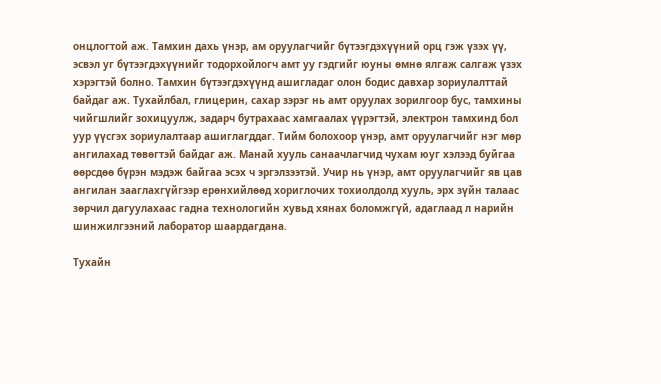онцлогтой аж. Тамхин дахь үнэр, ам оруулагчийг бүтээгдэхүүний орц гэж үзэх үү, эсвэл уг бүтээгдэхүүнийг тодорхойлогч амт уу гэдгийг юуны өмнө ялгаж салгаж үзэх хэрэгтэй болно. Тамхин бүтээгдэхүүнд ашигладаг олон бодис давхар зориулалттай байдаг аж. Тухайлбал, глицерин, сахар зэрэг нь амт оруулах зорилгоор бус, тамхины чийгшлийг зохицуулж, задарч бутрахаас хамгаалах үүрэгтэй, электрон тамхинд бол уур үүсгэх зориулалтаар ашиглагддаг. Тийм болохоор үнэр, амт оруулагчийг нэг мөр ангилахад төвөгтэй байдаг аж. Манай хууль санаачлагчид чухам юуг хэлээд буйгаа өөрсдөө бүрэн мэдэж байгаа эсэх ч эргэлзээтэй. Учир нь үнэр, амт оруулагчийг яв цав ангилан зааглахгүйгээр ерөнхийлөөд хориглочих тохиолдолд хууль, эрх зүйн талаас зөрчил дагуулахаас гадна технологийн хувьд хянах боломжгүй, адаглаад л нарийн шинжилгээний лаборатор шаардагдана.

Тухайн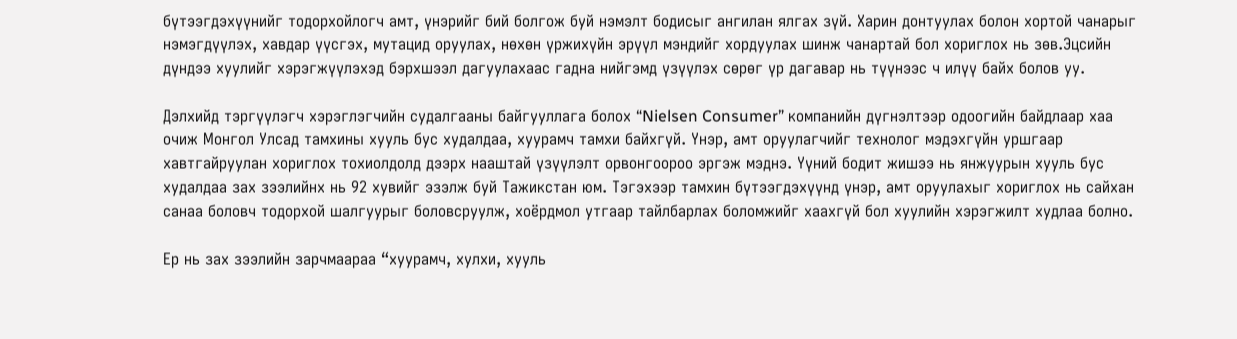бүтээгдэхүүнийг тодорхойлогч амт, үнэрийг бий болгож буй нэмэлт бодисыг ангилан ялгах зүй. Харин донтуулах болон хортой чанарыг нэмэгдүүлэх, хавдар үүсгэх, мутацид оруулах, нөхөн үржихүйн эрүүл мэндийг хордуулах шинж чанартай бол хориглох нь зөв.Эцсийн дүндээ хуулийг хэрэгжүүлэхэд бэрхшээл дагуулахаас гадна нийгэмд үзүүлэх сөрөг үр дагавар нь түүнээс ч илүү байх болов уу.

Дэлхийд тэргүүлэгч хэрэглэгчийн судалгааны байгууллага болох “Nielsen Consumer” компанийн дүгнэлтээр одоогийн байдлаар хаа очиж Монгол Улсад тамхины хууль бус худалдаа, хуурамч тамхи байхгүй. Үнэр, амт оруулагчийг технолог мэдэхгүйн уршгаар хавтгайруулан хориглох тохиолдолд дээрх нааштай үзүүлэлт орвонгоороо эргэж мэднэ. Үүний бодит жишээ нь янжуурын хууль бус худалдаа зах зээлийнх нь 92 хувийг эзэлж буй Тажикстан юм. Тэгэхээр тамхин бүтээгдэхүүнд үнэр, амт оруулахыг хориглох нь сайхан санаа боловч тодорхой шалгуурыг боловсруулж, хоёрдмол утгаар тайлбарлах боломжийг хаахгүй бол хуулийн хэрэгжилт худлаа болно.

Ер нь зах зээлийн зарчмаараа “хуурамч, хулхи, хууль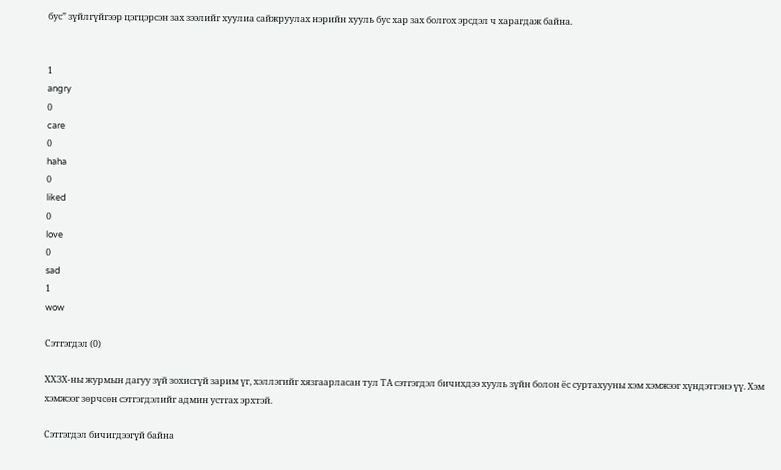бус” зүйлгүйгээр цэгцэрсэн зах зээлийг хуулиа сайжруулах нэрийн хууль бус хар зах болгох эрсдэл ч харагдаж байна.


1
angry
0
care
0
haha
0
liked
0
love
0
sad
1
wow

Сэтгэгдэл (0)

ХХЗХ-ны журмын дагуу зүй зохисгүй зарим үг, хэллэгийг хязгаарласан тул ТА сэтгэгдэл бичихдээ хууль зүйн болон ёс суртахууны хэм хэмжээг хүндэтгэнэ үү. Хэм хэмжээг зөрчсөн сэтгэгдэлийг админ устгах эрхтэй.

Сэтгэгдэл бичигдээгүй байна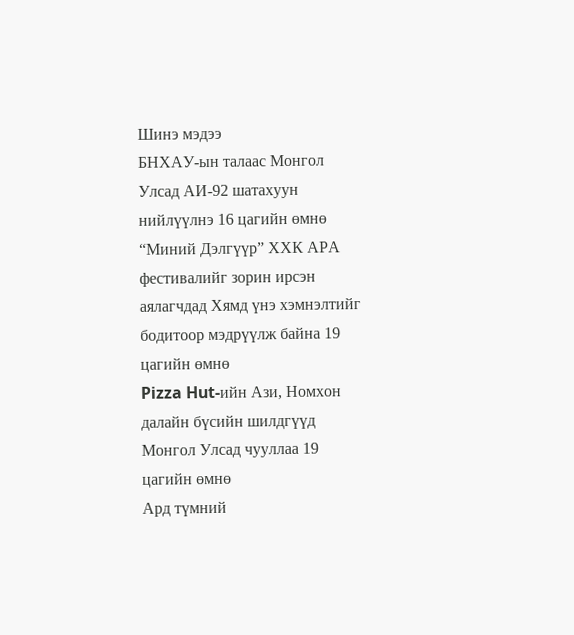Шинэ мэдээ
БНХАУ-ын талаас Монгол Улсад АИ-92 шатахуун нийлүүлнэ 16 цагийн өмнө
“Миний Дэлгүүр” ХХК АРА фестивалийг зорин ирсэн аялагчдад Хямд үнэ хэмнэлтийг бодитоор мэдрүүлж байна 19 цагийн өмнө
Pizza Hut-ийн Ази, Номхон далайн бүсийн шилдгүүд Монгол Улсад чууллаа 19 цагийн өмнө
Ард түмний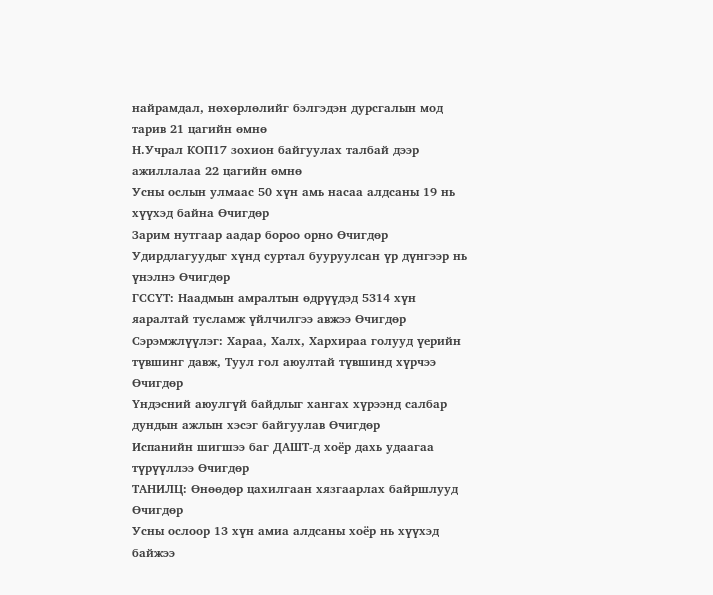найрамдал, нөхөрлөлийг бэлгэдэн дурсгалын мод тарив 21 цагийн өмнө
Н.Учрал КОП17 зохион байгуулах талбай дээр ажиллалаа 22 цагийн өмнө
Усны ослын улмаас 50 хүн амь насаа алдсаны 19 нь хүүхэд байна Өчигдөр
Зарим нутгаар аадар бороо орно Өчигдөр
Удирдлагуудыг хүнд суртал бууруулсан үр дүнгээр нь үнэлнэ Өчигдөр
ГССҮТ: Наадмын амралтын өдрүүдэд 5314 хүн яаралтай тусламж үйлчилгээ авжээ Өчигдөр
Сэрэмжлүүлэг: Хараа, Халх, Хархираа голууд үерийн түвшинг давж, Туул гол аюултай түвшинд хүрчээ Өчигдөр
Үндэсний аюулгүй байдлыг хангах хүрээнд салбар дундын ажлын хэсэг байгуулав Өчигдөр
Испанийн шигшээ баг ДАШТ-д хоёр дахь удаагаа түрүүллээ Өчигдөр
ТАНИЛЦ: Өнөөдөр цахилгаан хязгаарлах байршлууд Өчигдөр
Усны ослоор 13 хүн амиа алдсаны хоёр нь хүүхэд байжээ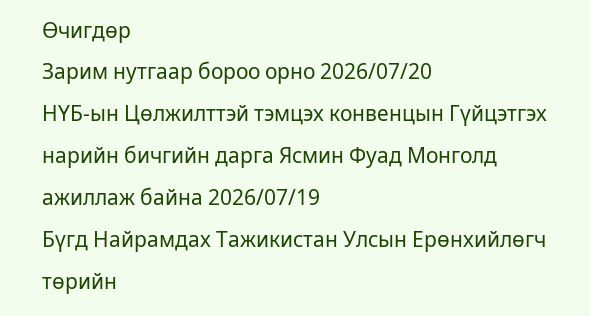Өчигдөр
Зарим нутгаар бороо орно 2026/07/20
НҮБ-ын Цөлжилттэй тэмцэх конвенцын Гүйцэтгэх нарийн бичгийн дарга Ясмин Фуад Монголд ажиллаж байна 2026/07/19
Бүгд Найрамдах Тажикистан Улсын Ерөнхийлөгч төрийн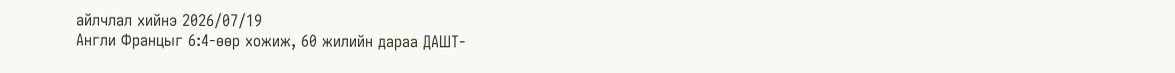айлчлал хийнэ 2026/07/19
Англи Францыг 6:4-өөр хожиж, 60 жилийн дараа ДАШТ-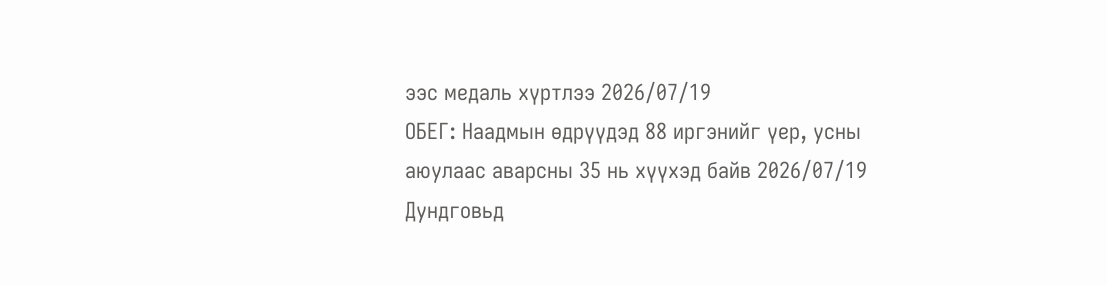ээс медаль хүртлээ 2026/07/19
ОБЕГ: Наадмын өдрүүдэд 88 иргэнийг үер, усны аюулаас аварсны 35 нь хүүхэд байв 2026/07/19
Дундговьд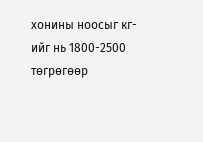хонины ноосыг кг-ийг нь 1800-2500 төгрөгөөр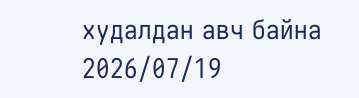худалдан авч байна 2026/07/19